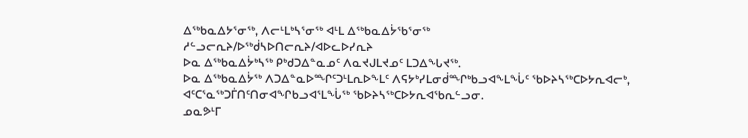ᐃᖅᑲᓇᐃᔭᕐᓂᖅ, ᐱᓕᒻᒪᒃᓴᕐᓂᖅ ᐊᒻᒪ ᐃᖅᑲᓇᐃᔮᖃᕐᓂᖅ
ᓱᓪᓗᓕᕆᔨ/ᐅᖅᑰᓴᐅᑎᓕᕆᔨ/ᐊᐅᓚᐅᓯᕆᔨ
ᐅᓇ ᐃᖅᑲᓇᐃᔮᒃᓴᖅ ᑭᒃᑯᑐᐃᓐᓇᓄᑦ ᐱᓇᔪᒍᒪᔪᓄᑦ ᒪᑐᐃᖓᔪᖅ.
ᐅᓇ ᐃᖅᑲᓇᐃᔮᖅ ᐱᑐᐃᓐᓇᐅᙱᑦᑐᒻᒪᕆᐅᖕᒪᑦ ᐱᕋᔭᒃᓯᒪᓂᑰᙱᒃᑲᓗᐊᖕᒪᖔᑦ ᖃᐅᔨᓴᖅᑕᐅᔭᕆᐊᓕᒃ, ᐊᑦᑕᕐᓇᖅᑐᒦᑎᑦᑎᓂᐊᖏᑲᓗᐊᕐᒪᖔᖅ ᖃᐅᔨᓴᖅᑕᐅᔭᕆᐊᖃᕆᓪᓗᓂ.
ᓄᓇᕗᒻᒥ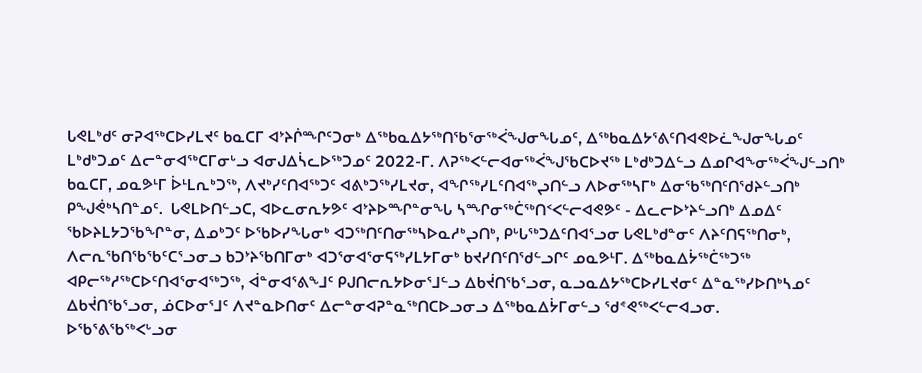ᒐᕙᒪᒃᑯᑦ ᓂᕈᐊᖅᑕᐅᓯᒪᔪᑦ ᑲᓇᑕᒥ ᐊᔾᔨᒌᙱᑦᑐᓂᒃ ᐃᖅᑲᓇᐃᔭᖅᑎᖃᕐᓂᖅᐹᖑᓂᖓᓄᑦ, ᐃᖅᑲᓇᐃᔭᕐᕕᑦᑎᐊᕙᐅᓛᖑᓂᖓᓄᑦ ᒪᒃᑯᒃᑐᓄᑦ ᐃᓕᓐᓂᐊᖅᑕᒥᓂᒡᓗ ᐊᓂᒍᐃᓵᓚᐅᖅᑐᓄᑦ 2022-ᒥ. ᐱᕈᖅᐸᓪᓕᐊᓂᖅᐹᖑᖃᑕᐅᔪᖅ ᒪᒃᑯᒃᑐᐃᓪᓗ ᐃᓄᒋᐊᖕᓂᖅᐹᖑᓪᓗᑎᒃ ᑲᓇᑕᒥ, ᓄᓇᕗᒻᒥ ᐆᒻᒪᕆᒃᑐᖅ, ᐱᔪᒃᓯᑦᑎᐊᖅᑐᑦ ᐊᕕᒃᑐᖅᓯᒪᔪᓂ, ᐊᖏᖅᓯᒪᑦᑎᐊᖅᖢᑎᓪᓗ ᐱᐅᓂᖅᓴᒥᒃ ᐃᓂᖃᖅᑎᑦᑎᖁᔨᓪᓗᑎᒃ ᑭᖑᕚᒃᓴᑎᓐᓄᑦ.  ᒐᕙᒪᐅᑎᓪᓗᑕ, ᐊᐅᓚᓂᕆᔭᕗᑦ ᐊᔾᔨᐅᙱᓐᓂᖓ ᓴᙱᓂᖅᑖᖅᑎᑉᐸᓪᓕᐊᕙᕗᑦ - ᐃᓚᓕᐅᔾᔨᓪᓗᑎᒃ ᐃᓄᐃᑦ ᖃᐅᔨᒪᔭᑐᖃᖏᓐᓂ, ᐃᓄᒃᑐᑦ ᐅᖃᐅᓯᖓᓂᒃ ᐊᑐᖅᑎᑦᑎᓂᖅᓴᐅᓇᓱᒃᖢᑎᒃ, ᑭᒡᒐᖅᑐᐃᑦᑎᐊᕐᓗᓂ ᒐᕙᒪᒃᑯᓐᓂᑦ ᐱᔨᑦᑎᕋᖅᑎᓂᒃ, ᐱᓕᕆᖃᑎᖃᖃᑦᑕᕐᓗᓂᓗ ᑲᑐᔾᔨᖃᑎᒥᓂᒃ ᐊᑐᕐᓂᐊᕐᓂᕋᖅᓯᒪᔭᒥᓂᒃ ᑲᔪᓯᑎᑦᑎᖁᓪᓗᒋᑦ ᓄᓇᕗᒻᒥ. ᐃᖅᑲᓇᐃᔮᖅᑖᖅᑐᖅ ᐊᑭᓕᖅᓱᖅᑕᐅᑦᑎᐊᕐᓂᐊᖅᑐᖅ, ᐋᓐᓂᐊᕐᕕᖕᒧᑦ ᑭᒍᑎᓕᕆᔭᐅᓂᕐᒧᓪᓗ ᐃᑲᔫᑎᖃᕐᓗᓂ, ᓇᓗᓇᐃᔭᖅᑕᐅᓯᒪᔪᓂᑦ ᐃᓐᓇᖅᓯᐅᑎᒃᓴᓄᑦ ᐃᑲᔫᑎᖃᕐᓗᓂ, ᓅᑕᐅᓂᕐᒧᑦ ᐱᔪᓐᓇᐅᑎᓂᑦ ᐃᓕᓐᓂᐊᕈᓐᓇᖅᑎᑕᐅᓗᓂᓗ ᐃᖅᑲᓇᐃᔮᒥᓂᓪᓗ ᖁᕝᕙᖅᐸᓪᓕᐊᓗᓂ.
ᐅᖃᕐᕕᖃᖅᐸᒡᓗᓂ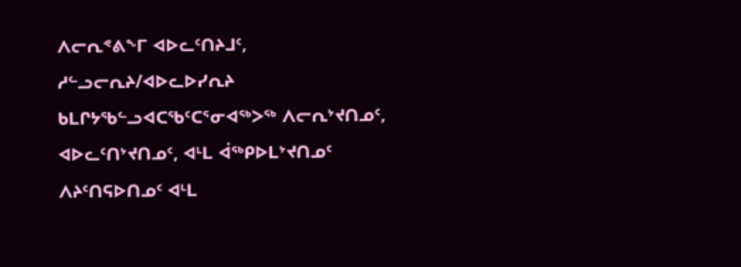ᐱᓕᕆᕝᕕᖕᒥ ᐊᐅᓚᑦᑎᔨᒧᑦ, ᓱᓪᓗᓕᕆᔨ/ᐊᐅᓚᐅᓯᕆᔨ ᑲᒪᒋᔭᖃᓪᓗᐊᑕᖃᑦᑕᕐᓂᐊᖅᐳᖅ ᐱᓕᕆᔾᔪᑎᓄᑦ, ᐊᐅᓚᑦᑎᔾᔪᑎᓄᑦ, ᐊᒻᒪ ᐋᖅᑭᐅᒪᔾᔪᑎᓄᑦ ᐱᔨᑦᑎᕋᐅᑎᓄᑦ ᐊᒻᒪ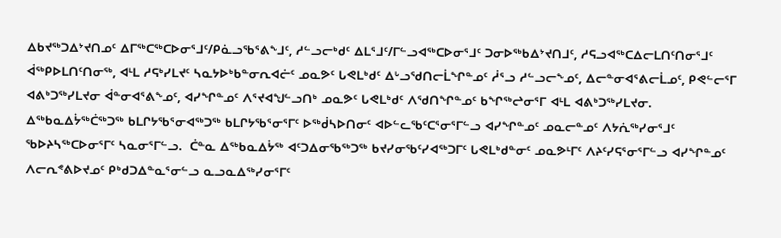ᐃᑲᔪᖅᑐᐃᔾᔪᑎᓄᑦ ᐃᒥᖅᑕᖅᑕᐅᓂᕐᒧᑦ/ᑭᓈᓗᖃᕐᕕᖕᒧᑦ, ᓱᓪᓗᓕᒃᑯᑦ ᐃᒪᕐᒧᑦ/ᒥᓪᓗᐊᖅᑕᐅᓂᕐᒧᑦ ᑐᓂᐅᖅᑲᐃᔾᔪᑎᒧᑦ, ᓱᕋᓗᐊᖅᑕᐃᓕᒪᑎᑦᑎᓂᕐᒧᑦ ᐋᖅᑭᐅᒪᑎᑦᑎᓂᖅ, ᐊᒻᒪ ᓱᕋᒃᓯᒪᔪᑦ ᓴᓇᔭᐅᒃᑲᓐᓂᕆᐊᓖᑦ ᓄᓇᕗᑦ ᒐᕙᒪᒃᑯᑦ ᐃᒡᓗᖁᑎᓕᒫᖏᓐᓄᑦ ᓲᕐᓗ ᓱᓪᓗᓕᖕᓄᑦ, ᐃᓕᓐᓂᐊᕐᕕᓕᒫᓄᑦ, ᑭᕙᓪᓕᕐᒥ ᐊᕕᒃᑐᖅᓯᒪᔪᓂ ᐋᓐᓂᐊᕐᕕᖕᓄᑦ, ᐊᓯᖏᓐᓄᑦ ᐱᕐᔪᐊᖑᓪᓗᑎᒃ ᓄᓇᕗᑦ ᒐᕙᒪᒃᑯᑦ ᐱᖁᑎᖏᓐᓄᑦ ᑲᖏᖅᖠᓂᕐᒥ ᐊᒻᒪ ᐊᕕᒃᑐᖅᓯᒪᔪᓂ. ᐃᖅᑲᓇᐃᔮᖅᑖᖅᑐᖅ ᑲᒪᒋᔭᖃᕐᓂᐊᖅᑐᖅ ᑲᒪᒋᔭᖃᕐᓂᕐᒥᑦ ᐅᖅᑰᓴᐅᑎᓂᑦ ᐊᐅᓪᓚᖃᑦᑕᕐᓂᕐᒥᓪᓗ ᐊᓯᖏᓐᓄᑦ ᓄᓇᓕᓐᓄᑦ ᐱᔭᕇᖅᓯᓂᕐᒧᑦ ᖃᐅᔨᓴᖅᑕᐅᓂᕐᒥᑦ ᓴᓇᓂᕐᒥᓪᓗ.  ᑖᓐᓇ ᐃᖅᑲᓇᐃᔮᖅ ᐊᑦᑐᐃᓂᖃᖅᑐᖅ ᑲᔪᓯᓂᖃᑦᓯᐊᖅᑐᒥᑦ ᒐᕙᒪᒃᑯᓐᓂᑦ ᓄᓇᕗᒻᒥᑦ ᐱᔨᑦᓯᕋᕐᓂᕐᒥᓪᓗ ᐊᓯᖏᓐᓄᑦ ᐱᓕᕆᕝᕕᐅᔪᓄᑦ ᑭᒃᑯᑐᐃᓐᓇᕐᓂᓪᓗ ᓇᓗᓇᐃᖅᓯᓂᕐᒥᑦ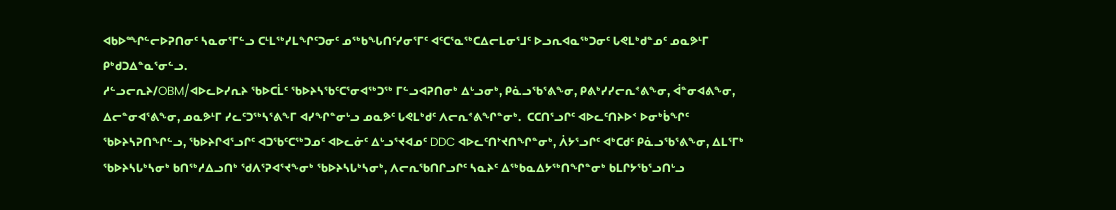ᐊᑲᐅᙱᓪᓕᐅᕈᑎᓂᑦ ᓴᓇᓂᕐᒥᓪᓗ ᑕᒻᒪᖅᓯᒪᖏᑦᑐᓂᑦ ᓄᖅᑲᖓᑎᑦᓯᓂᕐᒥᑦ ᐊᑦᑕᕐᓇᖅᑕᐃᓕᒪᓂᕐᒧᑦ ᐅᓗᕆᐊᓇᖅᑐᓂᑦ ᒐᕙᒪᒃᑯᓐᓄᑦ ᓄᓇᕗᒻᒥ ᑭᒃᑯᑐᐃᓐᓇᕐᓂᓪᓗ.
ᓱᓪᓗᓕᕆᔨ/OBM/ᐊᐅᓚᐅᓯᕆᔨ ᖃᐅᑕᒫᑦ ᖃᐅᔨᓴᖃᑦᑕᕐᓂᐊᖅᑐᖅ ᒥᓪᓗᐊᕈᑎᓂᒃ ᐃᒡᓗᓂᒃ, ᑭᓈᓗᖃᕐᕕᖕᓂ, ᑭᕕᒃᓯᓯᓕᕆᕝᕕᖕᓂ, ᐋᓐᓂᐊᕕᖕᓂ, ᐃᓕᓐᓂᐊᕐᕕᖕᓂ, ᓄᓇᕗᒻᒥ ᓯᓚᑦᑐᖅᓴᕐᕕᖕᒥ ᐊᓯᖏᓐᓂᒡᓗ ᓄᓇᕗᑦ ᒐᕙᒪᒃᑯᑦ ᐱᓕᕆᕝᕕᖏᓐᓂᒃ.  ᑕᑕᑎᕐᓗᒋᑦ ᐊᐅᓚᑦᑎᔨᐅᑉ ᐅᓂᒃᑳᖏᑦ ᖃᐅᔨᓴᕈᑎᖏᓪᓗ, ᖃᐅᔨᒋᐊᕐᓗᒋᑦ ᐊᑐᖃᑦᑕᖅᑐᓄᑦ ᐊᐅᓚᓃᑦ ᐃᒡᓗᕐᔪᐊᓄᑦ DDC ᐊᐅᓚᑦᑎᔾᔪᑎᖏᓐᓂᒃ, ᐲᔭᕐᓗᒋᑦ ᐊᒃᑕᑯᑦ ᑭᓈᓗᖃᕐᕕᖕᓂ, ᐃᒪᕐᒥᒃ ᖃᐅᔨᓴᒐᒃᓴᓂᒃ ᑲᑎᖅᓱᐃᓗᑎᒃ ᖁᐱᕐᕈᐊᕐᔪᖕᓂᒃ ᖃᐅᔨᓴᒐᒃᓴᓂᒃ, ᐱᓕᕆᖃᑎᒋᓗᒋᑦ ᓴᓇᔨᑦ ᐃᖅᑲᓇᐃᔭᖅᑎᖏᓐᓂᒃ ᑲᒪᒋᔭᖃᕐᓗᑎᒡᓗ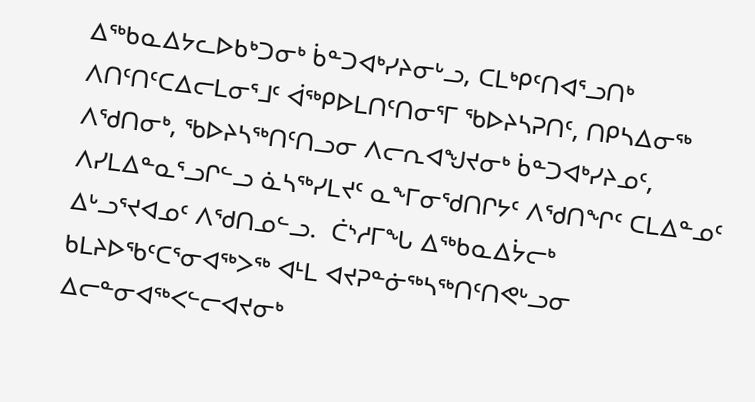ᐃᖅᑲᓇᐃᔭᓚᐅᑲᒃᑐᓂᒃ ᑳᓐᑐᐊᒃᓯᔨᓂᒡᓗ, ᑕᒪᒃᑭᑦᑎᐊᕐᓗᑎᒃ ᐱᑎᑦᑎᑦᑕᐃᓕᒪᓂᕐᒧᑦ ᐋᖅᑭᐅᒪᑎᑦᑎᓂᕐᒥ ᖃᐅᔨᓴᕈᑎᑦ, ᑎᑭᓴᐃᓂᖅ ᐱᖁᑎᓂᒃ, ᖃᐅᔨᓴᖅᑎᑦᑎᓗᓂ ᐱᓕᕆᐊᖑᔪᓂᒃ ᑳᓐᑐᐊᒃᓯᔨᓄᑦ, ᐱᓯᒪᐃᓐᓇᕐᓗᒋᓪᓗ ᓈᓴᖅᓯᒪᔪᑦ ᓇᖕᒥᓂᖁᑎᒋᔭᑦ ᐱᖁᑎᖏᑦ ᑕᒪᐃᓐᓄᑦ ᐃᒡᓗᕐᔪᐊᓄᑦ ᐱᖁᑎᓄᓪᓗ.  ᑖᔅᓱᒥᖓ ᐃᖅᑲᓇᐃᔮᓕᒃ ᑲᒪᔨᐅᖃᑦᑕᕐᓂᐊᖅᐳᖅ ᐊᒻᒪ ᐊᔪᕈᓐᓃᖅᓴᖅᑎᑦᑎᕙᒡᓗᓂ ᐃᓕᓐᓂᐊᖅᐸᓪᓕᐊᔪᓂᒃ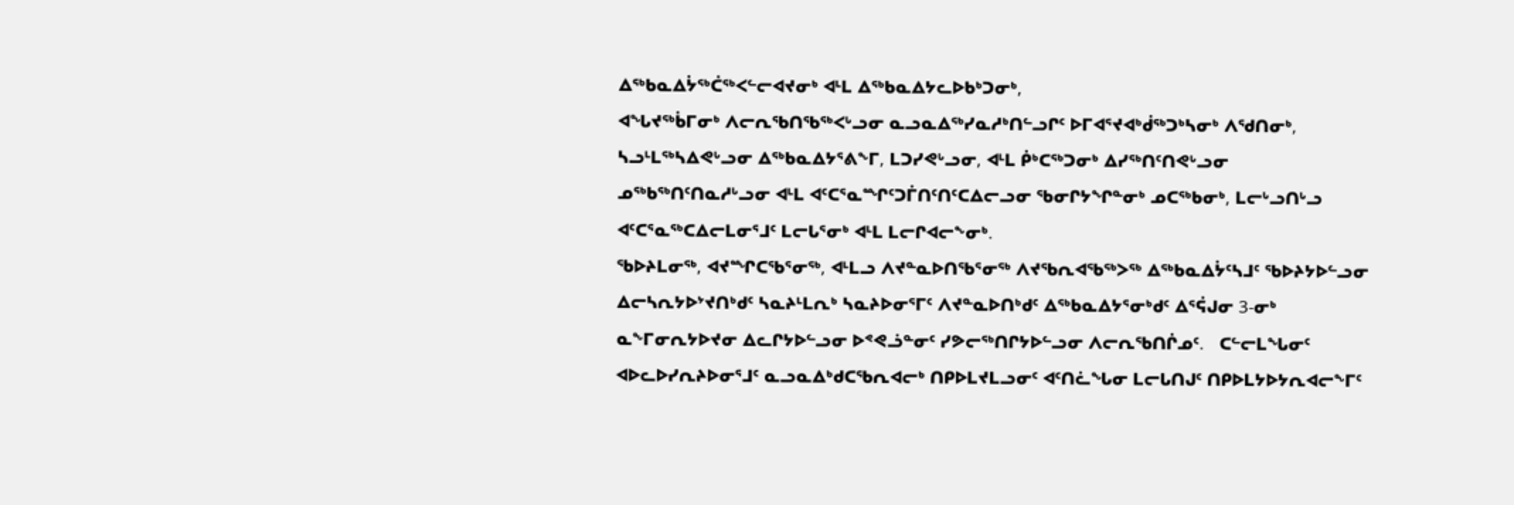ᐃᖅᑲᓇᐃᔮᖅᑖᖅᐸᓪᓕᐊᔪᓂᒃ ᐊᒻᒪ ᐃᖅᑲᓇᐃᔭᓚᐅᑲᒃᑐᓂᒃ,
ᐊᖓᔪᖅᑳᒥᓂᒃ ᐱᓕᕆᖃᑎᖃᖅᐸᒡᓗᓂ ᓇᓗᓇᐃᖅᓯᓇᓱᒃᑎᓪᓗᒋᑦ ᐅᒥᐊᕐᔪᐊᒃᑰᖅᑐᒃᓴᓂᒃ ᐱᖁᑎᓂᒃ, ᓴᓗᒻᒪᖅᓴᐃᕙᒡᓗᓂ ᐃᖅᑲᓇᐃᔭᕐᕕᖕᒥ, ᒪᑐᓯᕙᒡᓗᓂ, ᐊᒻᒪ ᑮᒃᑕᖅᑐᓂᒃ ᐃᓯᖅᑎᑦᑎᕙᒡᓗᓂ ᓄᖅᑲᖅᑎᑦᑎᓇᓱᒡᓗᓂ ᐊᒻᒪ ᐊᑦᑕᕐᓇᙱᑦᑐᒦᑎᑦᑎᑦᑕᐃᓕᓗᓂ ᖃᓂᒋᔭᖏᓐᓂᒃ ᓄᑕᖅᑲᓂᒃ, ᒪᓕᒡᓗᑎᒡᓗ ᐊᑦᑕᕐᓇᖅᑕᐃᓕᒪᓂᕐᒧᑦ ᒪᓕᒐᕐᓂᒃ ᐊᒻᒪ ᒪᓕᒋᐊᓕᖕᓂᒃ.
ᖃᐅᔨᒪᓂᖅ, ᐊᔪᙱᑕᖃᕐᓂᖅ, ᐊᒻᒪᓗ ᐱᔪᓐᓇᐅᑎᖃᕐᓂᖅ ᐱᔪᖃᕆᐊᖃᖅᐳᖅ ᐃᖅᑲᓇᐃᔮᑦᓴᒧᑦ ᖃᐅᔨᔭᐅᓪᓗᓂ ᐃᓕᓴᕆᔭᐅᔾᔪᑎᒃᑯᑦ ᓴᓇᔨᒻᒪᕆᒃ ᓴᓇᔨᐅᓂᕐᒥᑦ ᐱᔪᓐᓇᐅᑎᒃᑯᑦ ᐃᖅᑲᓇᐃᔭᕐᓂᒃᑯᑦ ᐃᕐᕌᒍᓂ 3-ᓂᒃ ᓇᖕᒥᓂᕆᔭᐅᔪᓂ ᐃᓚᒋᔭᐅᓪᓗᓂ ᐅᕝᕙᓘᓐᓂᑦ ᓯᕗᓕᖅᑎᒋᔭᐅᓪᓗᓂ ᐱᓕᕆᖃᑎᒌᓄᑦ.   ᑕᓪᓕᒪᖓᓂᑦ ᐊᐅᓚᐅᓯᕆᔨᐅᓂᕐᒧᑦ ᓇᓗᓇᐃᒃᑯᑕᖃᕆᐊᓕᒃ ᑎᑭᐅᒪᔪᒪᓗᓂᑦ ᐊᑦᑎᓛᖓᓂ ᒪᓕᒐᑎᒍᑦ ᑎᑭᐅᒪᔭᐅᔭᕆᐊᓕᖕᒥᑦ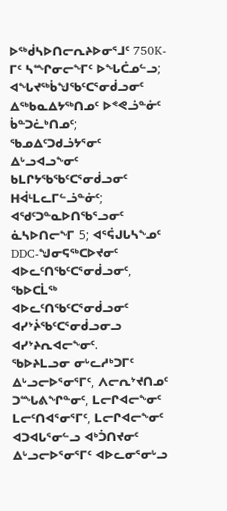ᐅᖅᑰᓴᐅᑎᓕᕆᔨᐅᓂᕐᒧᑦ 750K-ᒥᑦ ᓴᙱᓂᓕᖕᒥᑦ ᐅᖓᑖᓄᓪᓗ; ᐊᖓᔪᖅᑳᖑᖃᑦᑕᕐᓂᑰᓗᓂᑦ ᐃᖅᑲᓇᐃᔭᖅᑎᓄᑦ ᐅᕝᕙᓘᓐᓃᑦ ᑳᓐᑐᓛᒃᑎᓄᑦ; ᖃᓄᐃᑦᑐᑯᓘᔭᕐᓂᑦ ᐃᒡᓗᐊᓗᖕᓂᑦ ᑲᒪᒋᔭᖃᖃᑦᑕᕐᓂᑰᓗᓂᑦ ᕼᐋᒻᒪᓚᒥᓪᓘᓐᓃᑦ; ᐊᖁᑦᑐᓐᓇᐅᑎᖃᕐᓗᓂᑦ ᓈᓴᐅᑎᓕᖕᒥ 5; ᐊᕐᕌᒍᒐᓴᖕᓄᑦ DDC-ᖑᓂᕋᖅᑕᐅᔪᓂᑦ ᐊᐅᓚᑦᑎᖃᑦᑕᕐᓂᑰᓗᓂᑦ, ᖃᐅᑕᒫᖅ ᐊᐅᓚᑦᑎᖃᑦᑕᕐᓂᑰᓗᓂᑦ ᐊᓯᔾᔩᖃᑦᑕᕐᓂᑰᓗᓂᓗ ᐊᓯᔾᔨᕆᐊᓕᖕᓂᑦ.
ᖃᐅᔨᒪᓗᓂ ᓂᒡᓚᓱᒃᑐᒥᑦ ᐃᒡᓗᓕᐅᕐᓂᕐᒥᑦ, ᐱᓕᕆᔾᔪᑎᓄᑦ ᑐᙵᕕᖏᓐᓂᑦ, ᒪᓕᒋᐊᓕᖕᓂᑦ ᒪᓕᑦᑎᐊᕐᓂᕐᒥᑦ, ᒪᓕᒋᐊᓕᖕᓂᑦ ᐊᑐᐊᒐᕐᓂᓪᓗ ᐊᒃᑑᑎᔪᓂᑦ ᐃᒡᓗᓕᐅᕐᓂᕐᒥᑦ ᐊᐅᓚᓂᕐᓂᒡᓗ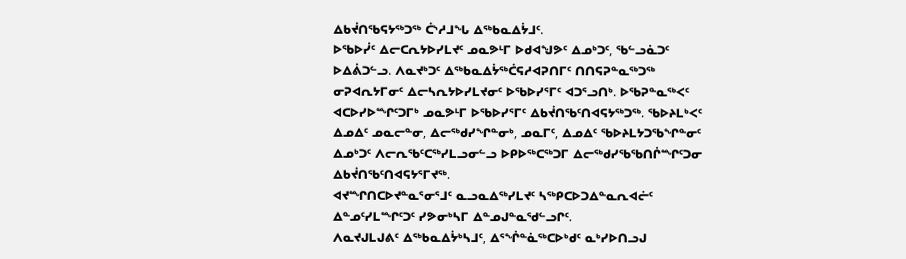ᐃᑲᔫᑎᖃᕋᔭᖅᑐᖅ ᑖᔅᓱᒧᖓ ᐃᖅᑲᓇᐃᔮᒧᑦ.
ᐅᖃᐅᓰᑦ ᐃᓕᑕᕆᔭᐅᓯᒪᔪᑦ ᓄᓇᕗᒻᒥ ᐅᑯᐊᖑᕗᑦ ᐃᓄᒃᑐᑦ, ᖃᓪᓗᓈᑐᑦ ᐅᐃᕖᑐᓪᓗ. ᐱᓇᔪᒃᑐᑦ ᐃᖅᑲᓇᐃᔮᖅᑖᕋᓱᐊᕈᑎᒥᑦ ᑎᑎᕋᕈᓐᓇᖅᑐᖅ ᓂᕈᐊᕆᔭᒥᓂᑦ ᐃᓕᓴᕆᔭᐅᓯᒪᔪᓂᑦ ᐅᖃᐅᓯᕐᒥᑦ ᐊᑐᕐᓗᑎᒃ. ᐅᖃᕈᓐᓇᖅᐸᑦ ᐊᑕᐅᓯᐅᙱᑦᑐᒥᒃ ᓄᓇᕗᒻᒥ ᐅᖃᐅᓯᕐᒥᑦ ᐃᑲᔫᑎᖃᑦᑎᐊᕋᔭᖅᑐᖅ. ᖃᐅᔨᒪᒃᐸᑦ ᐃᓄᐃᑦ ᓄᓇᓕᓐᓂ, ᐃᓕᖅᑯᓯᖏᓐᓂᒃ, ᓄᓇᒥᑦ, ᐃᓄᐃᑦ ᖃᐅᔨᒪᔭᑐᖃᖏᓐᓂᑦ ᐃᓄᒃᑐᑦ ᐱᓕᕆᖃᑦᑕᖅᓯᒪᓗᓂᓪᓗ ᐅᑭᐅᖅᑕᖅᑐᒥ ᐃᓕᖅᑯᓯᖃᖃᑎᒌᙱᑦᑐᓂ ᐃᑲᔫᑎᖃᑦᑎᐊᕋᔭᕐᒥᔪᖅ.
ᐊᔪᙱᑎᑕᐅᔪᓐᓇᕐᓂᕐᒧᑦ ᓇᓗᓇᐃᖅᓯᒪᔪᑦ ᓴᖅᑭᑕᐅᑐᐃᓐᓇᕆᐊᓖᑦ ᐃᓐᓄᑦᓯᒪᙱᑦᑐᑦ ᓯᕗᓂᒃᓴᒥ ᐃᓐᓄᒍᓐᓇᖁᓪᓗᒋᑦ.
ᐱᓇᔪᒍᒪᒍᕕᑦ ᐃᖅᑲᓇᐃᔮᒃᓴᒧᑦ, ᐃᕐᖐᓐᓈᖅᑕᐅᒃᑯᑦ ᓇᒃᓯᐅᑎᓗᒍ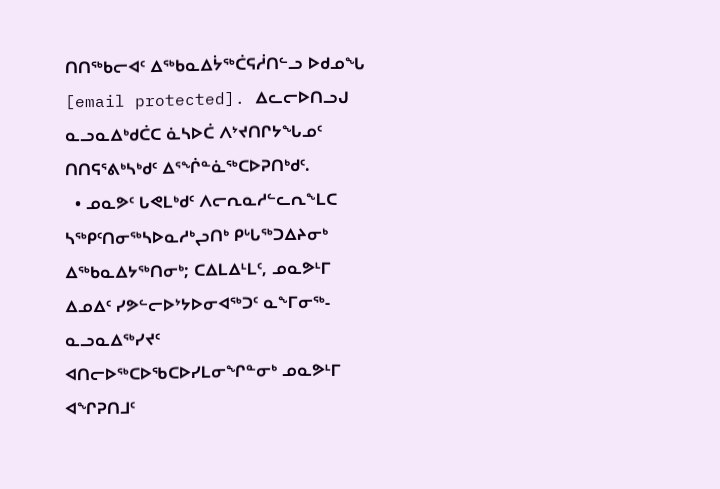ᑎᑎᖅᑲᓕᐊᑦ ᐃᖅᑲᓇᐃᔮᖅᑖᕋᓲᑎᓪᓗ ᐅᑯᓄᖓ [email protected]. ᐃᓚᓕᐅᑎᓗᒍ ᓇᓗᓇᐃᒃᑯᑖᑕ ᓈᓴᐅᑖ ᐱᔾᔪᑎᒋᔭᖓᓄᑦ ᑎᑎᕋᕐᕕᒃᓴᒃᑯᑦ ᐃᕐᖐᓐᓈᖅᑕᐅᕈᑎᒃᑯᑦ.
  • ᓄᓇᕗᑦ ᒐᕙᒪᒃᑯᑦ ᐱᓕᕆᓇᓱᓪᓚᕆᖕᒪᑕ ᓴᖅᑭᑦᑎᓂᖅᓴᐅᓇᓱᒃᖢᑎᒃ ᑭᒡᒐᖅᑐᐃᔨᓂᒃ ᐃᖅᑲᓇᐃᔭᖅᑎᓂᒃ; ᑕᐃᒪᐃᒻᒪᑦ, ᓄᓇᕗᒻᒥ ᐃᓄᐃᑦ ᓯᕗᓪᓕᐅᔾᔭᐅᓂᐊᖅᑐᑦ ᓇᖕᒥᓂᖅ-ᓇᓗᓇᐃᖅᓯᔪᑦ ᐊᑎᓕᐅᖅᑕᐅᖃᑕᐅᓯᒪᓂᖏᓐᓂᒃ ᓄᓇᕗᒻᒥ ᐊᖏᕈᑎᒧᑦ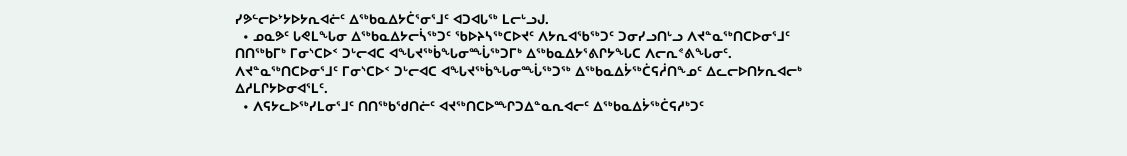ᓯᕗᓪᓕᐅᔾᔭᐅᔭᕆᐊᓖᑦ ᐃᖅᑲᓇᐃᔭᑖᕐᓂᕐᒧᑦ ᐊᑐᐊᒐᖅ ᒪᓕᒡᓗᒍ.
  • ᓄᓇᕗᑦ ᒐᕙᒪᖓᓂ ᐃᖅᑲᓇᐃᔭᓕᓵᖅᑐᑦ ᖃᐅᔨᓴᖅᑕᐅᔪᑦ ᐱᔭᕆᐊᖃᖅᑐᑦ ᑐᓂᓯᓗᑎᒡᓗ ᐱᔪᓐᓇᖅᑎᑕᐅᓂᕐᒧᑦ ᑎᑎᖅᑲᒥᒃ ᒥᓂᔅᑕᐅᑉ ᑐᒡᓕᐊᑕ ᐊᖓᔪᖅᑳᖓᓂᙶᖅᑐᒥᒃ ᐃᖅᑲᓇᐃᔭᕐᕕᒋᔭᖓᑕ ᐱᓕᕆᕝᕕᖓᓂᑦ. ᐱᔪᓐᓇᖅᑎᑕᐅᓂᕐᒧᑦ ᒥᓂᔅᑕᐅᑉ ᑐᒡᓕᐊᑕ ᐊᖓᔪᖅᑳᖓᓂᙶᖅᑐᖅ ᐃᖅᑲᓇᐃᔮᖅᑖᕋᓲᑎᖕᓄᑦ ᐃᓚᓕᐅᑎᔭᕆᐊᓕᒃ ᐃᓱᒪᒋᔭᐅᓂᐊᕐᒪᑦ.
  • ᐱᕋᔭᓚᐅᖅᓯᒪᓂᕐᒧᑦ ᑎᑎᖅᑲᖁᑎᓖᑦ ᐊᔪᖅᑎᑕᐅᙱᑐᐃᓐᓇᕆᐊᓕᑦ ᐃᖅᑲᓇᐃᔮᖅᑖᕋᓱᒃᑐᑦ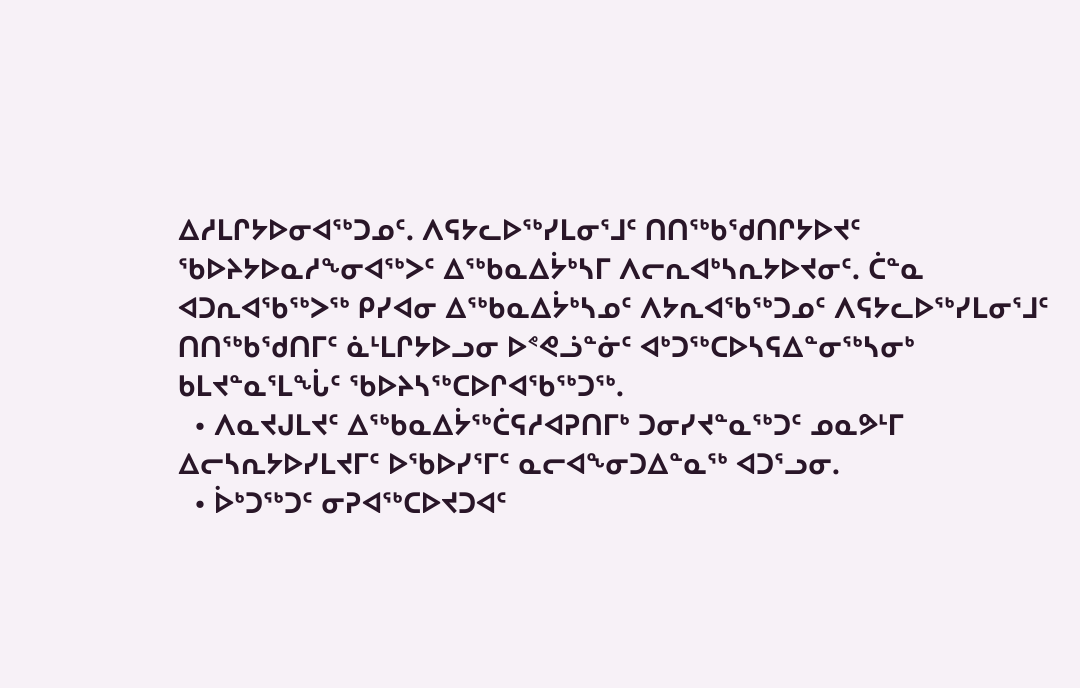ᐃᓱᒪᒋᔭᐅᓂᐊᖅᑐᓄᑦ. ᐱᕋᔭᓚᐅᖅᓯᒪᓂᕐᒧᑦ ᑎᑎᖅᑲᖁᑎᒋᔭᐅᔪᑦ ᖃᐅᔨᔭᐅᓇᓱᖕᓂᐊᖅᐳᑦ ᐃᖅᑲᓇᐃᔮᒃᓴᒥ ᐱᓕᕆᐊᒃᓴᕆᔭᐅᔪᓂᑦ. ᑖᓐᓇ ᐊᑐᕆᐊᖃᖅᐳᖅ ᑭᓯᐊᓂ ᐃᖅᑲᓇᐃᔮᒃᓴᓄᑦ ᐱᔭᕆᐊᖃᖅᑐᓄᑦ ᐱᕋᔭᓚᐅᖅᓯᒪᓂᕐᒧᑦ ᑎᑎᖅᑲᖁᑎᒥᑦ ᓈᒻᒪᒋᔭᐅᓗᓂ ᐅᕝᕙᓘᓐᓃᑦ ᐊᒃᑐᖅᑕᐅᓴᕋᐃᓐᓂᖅᓴᓂᒃ ᑲᒪᔪᓐᓇᕐᒪᖔᑦ ᖃᐅᔨᓴᖅᑕᐅᒋᐊᖃᖅᑐᖅ.
  • ᐱᓇᔪᒍᒪᔪᑦ ᐃᖅᑲᓇᐃᔮᖅᑖᕋᓱᐊᕈᑎᒥᒃ ᑐᓂᓯᔪᓐᓇᖅᑐᑦ ᓄᓇᕗᒻᒥ ᐃᓕᓴᕆᔭᐅᓯᒪᔪᒥᑦ ᐅᖃᐅᓯᕐᒥᑦ ᓇᓕᐊᖕᓂᑐᐃᓐᓇᖅ ᐊᑐᕐᓗᓂ.
  • ᐆᒃᑐᖅᑐᑦ ᓂᕈᐊᖅᑕᐅᔪᑐᐊᑦ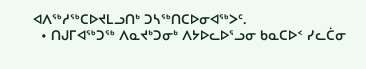ᐊᐱᖅᓱᖅᑕᐅᔪᒪᓗᑎᒃ ᑐᓴᖅᑎᑕᐅᓂᐊᖅᐳᑦ.
  • ᑎᒍᒥᐊᖅᑐᖅ ᐱᓇᔪᒃᑐᓂᒃ ᐱᔭᐅᓚᐅᕐᓗᓂ ᑲᓇᑕᐅᑉ ᓯᓚᑖᓂ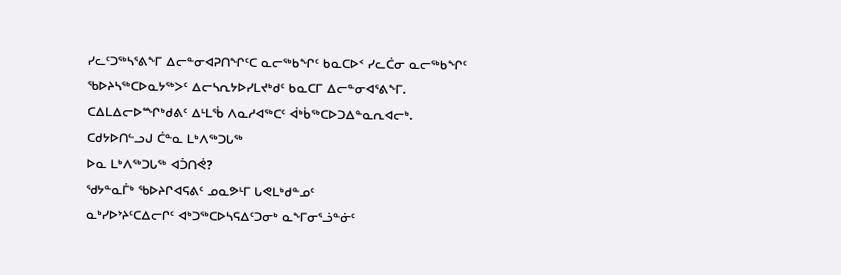ᓯᓚᑦᑐᖅᓴᕐᕕᖕᒥ ᐃᓕᓐᓂᐊᕈᑎᖏᑦᑕ ᓇᓕᖅᑲᖏᑦ ᑲᓇᑕᐅᑉ ᓯᓚᑖᓂ ᓇᓕᖅᑲᖏᑦ ᖃᐅᔨᓴᖅᑕᐅᓇᔭᖅᐳᑦ ᐃᓕᓴᕆᔭᐅᓯᒪᔪᒃᑯᑦ ᑲᓇᑕᒥ ᐃᓕᓐᓂᐊᕐᕕᖕᒥ.  ᑕᐃᒪᐃᓕᐅᙱᒃᑯᕕᑦ ᐃᒻᒪᖄ ᐱᓇᓱᐊᖅᑕᑦ ᐋᒃᑳᖅᑕᐅᑐᐃᓐᓇᕆᐊᓕᒃ.
ᑕᑯᔭᐅᑎᓪᓗᒍ ᑖᓐᓇ ᒪᒃᐱᖅᑐᒐᖅ
ᐅᓇ ᒪᒃᐱᖅᑐᒐᖅ ᐊᑑᑎᕚ?
ᖁᔭᓐᓇᒦᒃ ᖃᐅᔨᒋᐊᕋᕕᑦ ᓄᓇᕗᒻᒥ ᒐᕙᒪᒃᑯᓐᓄᑦ
ᓇᒃᓯᐅᔾᔨᑦᑕᐃᓕᒋᑦ ᐊᒃᑐᖅᑕᐅᓴᕋᐃᑦᑐᓂᒃ ᓇᖕᒥᓂᕐᓘᓐᓃᑦ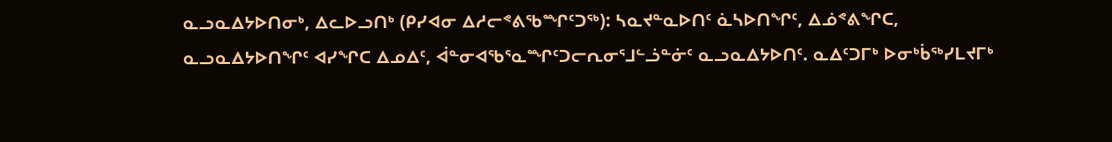ᓇᓗᓇᐃᔭᐅᑎᓂᒃ, ᐃᓚᐅᓗᑎᒃ (ᑭᓯᐊᓂ ᐃᓱᓕᕝᕕᖃᙱᑦᑐᖅ): ᓴᓇᔪᓐᓇᐅᑎᑦ ᓈᓴᐅᑎᖏᑦ, ᐃᓅᕝᕕᖏᑕ, ᓇᓗᓇᐃᔭᐅᑎᖏᑦ ᐊᓯᖏᑕ ᐃᓄᐃᑦ, ᐋᓐᓂᐊᖃᕐᓇᙱᑦᑐᓕᕆᓂᕐᒧᓪᓘᓐᓃᑦ ᓇᓗᓇᐃᔭᐅᑎᑦ. ᓇᐃᑦᑐᒥᒃ ᐅᓂᒃᑳᖅᓯᒪᔪᒥᒃ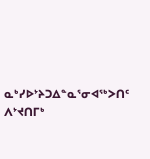ᓇᒃᓯᐅᔾᔨᑐᐃᓐᓇᕐᓂᐊᖅᐳᑎᑦ ᐱᔾᔪᑎᒥᒃ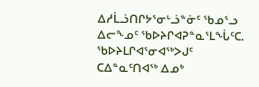ᐃᓱᒫᓘᑎᒋᔭᕐᓂᒡᓘᓐᓃᑦ ᖃᓄᕐᓗ ᐃᓕᖕᓄᑦ ᖃᐅᔨᒋᐊᕈᓐᓇᕐᒪᖔᑦᑕ. ᖃᐅᔨᒪᒋᐊᕐᓂᐊᖅᐳᒍᑦ ᑕᐃᓐᓇᑦᑎᐊᖅ ᐃᓄᒃ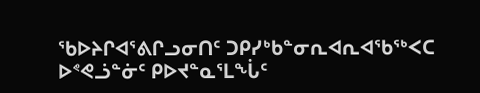ᖃᐅᔨᒋᐊᕐᕕᒋᓗᓂᑎᑦ ᑐᑭᓯᒃᑲᓐᓂᕆᐊᕆᐊᖃᖅᐸᑕ ᐅᕝᕙᓘᓐᓃᑦ ᑭᐅᔪᓐᓇᕐᒪᖔᑦ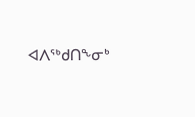ᐊᐱᖅᑯᑎᖕᓂᒃ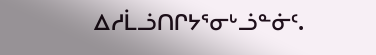ᐃᓱᒫᓘᑎᒋᔭᕐᓂᒡᓘᓐᓃᑦ.